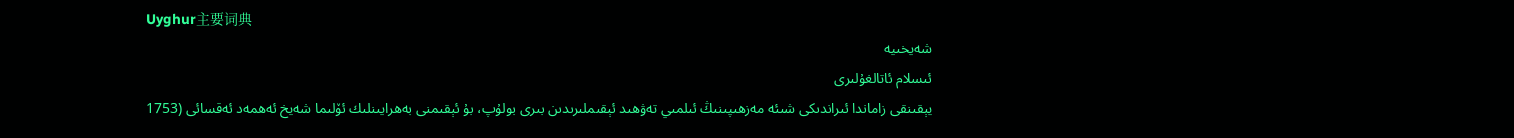Uyghur主要词典
شەيخىيە
ئىسلام ئاتالغۇلىرى
يېقىنقى زاماندا ئىراندىكى شىئە مەزھىپىنىڭ ئىلمىي تەۋھىد ئېقىملىرىدىن بىرى بولۇپ، بۇ ئېقىمنى بەھرايىنلىك ئۆلىما شەيخ ئەھمەد ئەقسائى (1753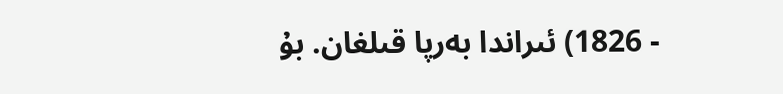- 1826) ئىراندا بەرپا قىلغان. بۇ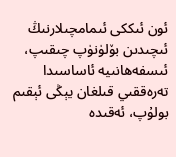ئون ئىككى ئىمامچىلارنىڭ ئىچىدىن بۆلۈنۈپ چىقىپ، ئىسفەھانىيە ئاساسىدا تەرەققىي قىلغان يېڭى ئېقىم بولۇپ، ئەقىدە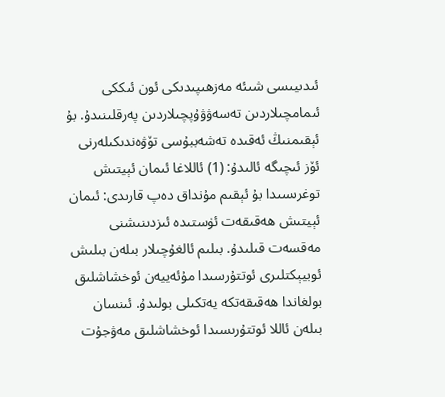ئىدىيىسى شىئە مەزھىپىدىكى ئون ئىككى ئىمامچىلاردىن تەسەۋۋۇپچىلاردىن پەرقلىنىدۇ. بۇ ئېقىمنىڭ ئەقىدە تەشەببۇسى تۆۋەندىكىلەرنى ئۆز ئىچىگە ئالىدۇ: (1) ئاللاغا ئىمان ئېيتىش توغرىسىدا بۇ ئېقىم مۇنداق دەپ قارىدى: ئىمان ئېيتىش ھەقىقەت ئۈستىدە ئىزدىنىشنى مەقسەت قىلىدۇ. بىلىم ئالغۇچىلار بىلەن بىلىش ئوبيېكتلىرى ئوتتۇرسىدا مۇئەييەن ئوخشاشلىق بولغاندا ھەقىقەتكە يەتكىلى بولىدۇ. ئىنسان بىلەن ئاللا ئوتتۇرىسىدا ئوخشاشلىق مەۋجۇت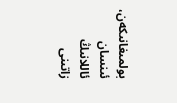بولمىغانىكەن، ئىنسان ئاللانىڭ زاتىنى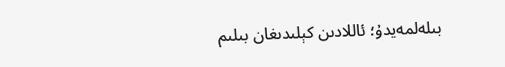بىلەلمەيدۇ؛ ئاللادىن كېلىدىغان بىلىم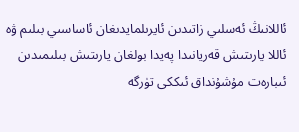ئاللانىڭ ئەسلىي زاتىدىن ئايرىلمايدىغان ئاساسىي بىلىم ۋە ئاللا يارىتىش قەريانىدا پەيدا بولغان يارىتىش بىلىمىدىن ئىبارەت مۇشۇنداق ئىككى تۈرگە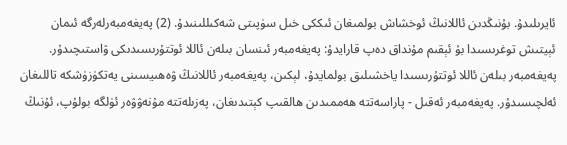ئايرىلىدۇ. بۇنىڭدىن ئاللانىڭ ئوخشاش بولمىغان ئىككى خىل سۈپىتى شەكىللىنىدۇ. (2) پەيغەمبەرلەرگە ئىمان ئېيتىش توغرىسىدا بۇ ئېقىم مۇنداق دەپ قارايدۇ: پەيغەمبەر ئىنسان بىلەن ئاللا ئوتتۇرىسىدىكى ۋاستىچىدۇر. پەيغەمبەر بىلەن ئاللا ئوتتۇرىسىدا ياخشىلىق بولمايدۇ، لېكىن، پەيغەمبەر ئاللانىڭ ۋەھىيسىنى يەتكۈزۈشكە تاللىغان ئەلچىسىدۇر. پەيغەمبەر ئەقىل - پاراسەتتە ھەممىدىن ھالقىپ كېتىدىغان، پەزىلەتتە مۇنەۋۋەر ئۈلگە بولۇپ، ئۇنىڭ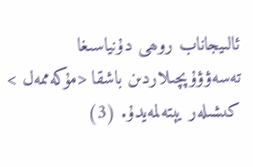ئالىيجاناب روھى دۇنياسىغا تەسەۋۋۇپچىلاردىن باشقا <مۇكەممەل > كىشىلەر يېتەلمەيدۇ. (3)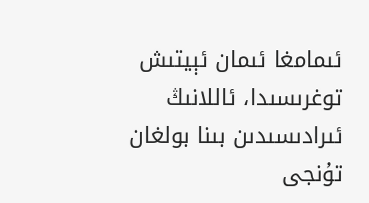ئىمامغا ئىمان ئېيتىش توغرىسىدا، ئاللانىڭ ئىرادىسىدىن بىنا بولغان تۇنجى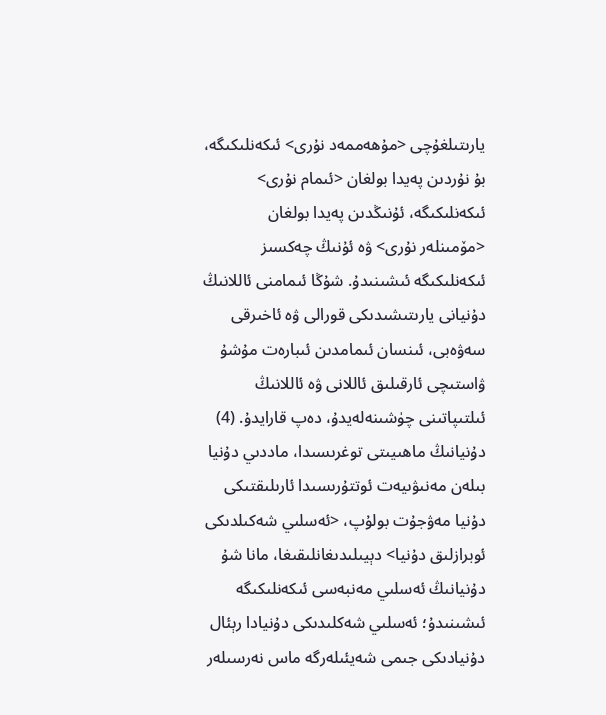يارىتىلغۇچى <مۇھەممەد نۇرى> ئىكەنلىكىگە، بۇ نۇردىن پەيدا بولغان <ئىمام نۇرى> ئىكەنلىكىگە، ئۇنىڭدىن پەيدا بولغان <مۆمىنلەر نۇرى> ۋە ئۇنىڭ چەكسىز ئىكەنلىكىگە ئىشىنىدۇ. شۇڭا ئىمامنى ئاللانىڭ دۇنيانى يارىتىشىدىكى قورالى ۋە ئاخىرقى سەۋەبى، ئىنسان ئىمامدىن ئىبارەت مۇشۇ ۋاستىچى ئارقىلىق ئاللانى ۋە ئاللانىڭ ئىلتىپاتىنى چۈشىنەلەيدۇ، دەپ قارايدۇ. (4) دۇنيانىڭ ماھىيىتى توغرىسىدا، ماددىي دۇنيا بىلەن مەنىۋىيەت ئوتتۇرىسىدا ئارىلىقتىكى دۇنيا مەۋجۇت بولۇپ، <ئەسلىي شەكىلدىكى ئوبرازلىق دۇنيا> دېيىلىدىغانلىقىغا، مانا شۇ دۇنيانىڭ ئەسلىي مەنبەسى ئىكەنلىكىگە ئىشىنىدۇ؛ ئەسلىي شەكلىدىكى دۇنيادا رېئال دۇنيادىكى جىمى شەيئىلەرگە ماس نەرسىلەر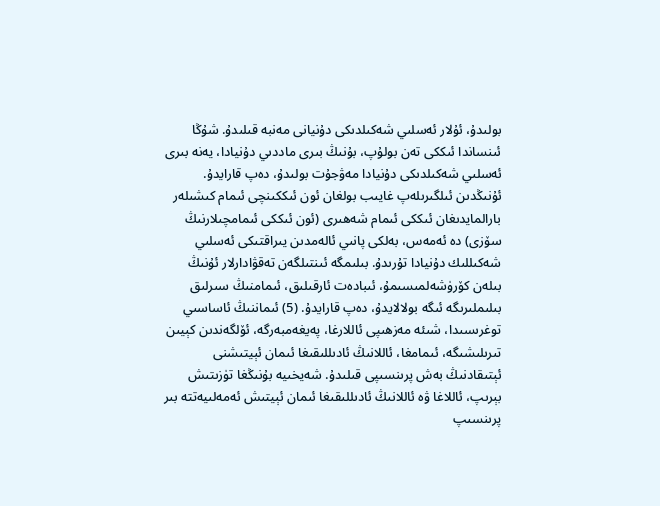بولىدۇ، ئۇلار ئەسلىي شەكىلدىكى دۇنيانى مەنبە قىلىدۇ. شۇڭا ئىنساندا ئىككى تەن بولۇپ، بۇنىڭ بىرى ماددىي دۇنيادا، يەنە بىرى ئەسلىي شەكىلدىكى دۇنيادا مەۋجۇت بولىدۇ، دەپ قارايدۇ. ئۇنىڭدىن ئىلگىرىلەپ غايىب بولغان ئون ئىككىنچى ئىمام كىشىلەر بارالمايدىغان ئىككى ئىمام شەھىرى (ئون ئىككى ئىمامچىلارنىڭ سۆزى) دە ئەمەس، بەلكى پانىي ئالەمدىن يىراقتىكى ئەسلىي شەكىللىك دۇنيادا تۇرىدۇ. بىلىمگە ئىنتىلگەن تەقۋادارلار ئۇنىڭ بىلەن كۆرۈشەلمىسىمۇ، ئىبادەت ئارقىلىق، ئىمامنىڭ سىرلىق بىلىملىرىگە ئىگە بولالايدۇ، دەپ قارايدۇ. (5) ئىماننىڭ ئاساسىي توغرىسىدا، شىئە مەزھىپى ئاللارغا، پەيغەمبەرگە، ئۆلگەندىن كېيىن تىرىلىشىگە، ئىمامغا، ئاللانىڭ ئادىللىقىغا ئىمان ئېيتىشنى ئېتىقادنىڭ بەش پرىنسىپى قىلىدۇ. شەيخىيە بۇنىڭغا تۈزىتىش بېرىپ، ئاللاغا ۋە ئاللانىڭ ئادىللىقىغا ئىمان ئېيتىش ئەمەلىيەتتە بىر پرىنسىپ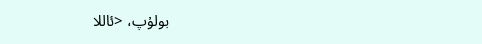بولۇپ، <ئاللا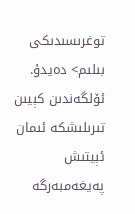توغرىسىدىكى بىلىم> دەيدۇ. ئۆلگەندىن كېيىن تىرىلىشكە ئىمان ئېيتىش پەيغەمبەرگە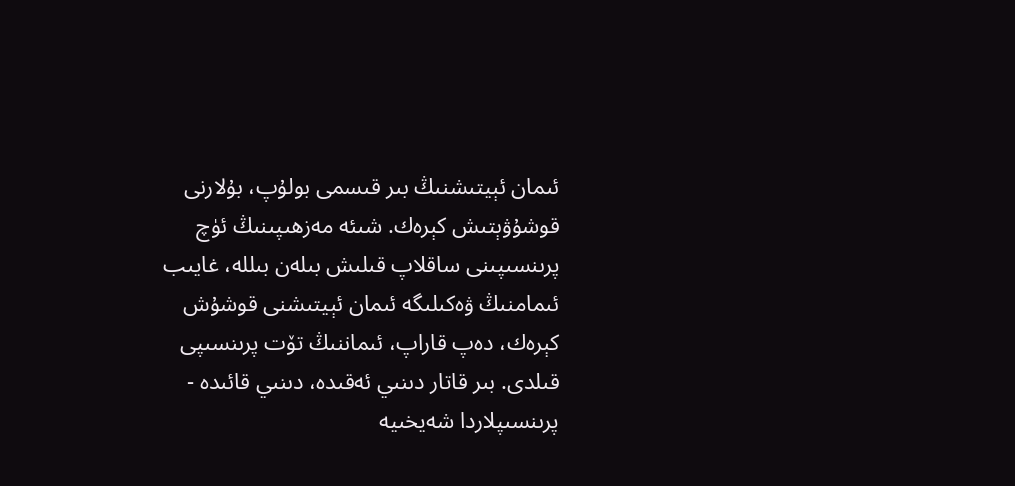ئىمان ئېيتىشنىڭ بىر قىسمى بولۇپ، بۇلارنى قوشۇۋېتىش كېرەك. شىئە مەزھىپىنىڭ ئۈچ پرىنسىپىنى ساقلاپ قىلىش بىلەن بىللە، غايىب ئىمامنىڭ ۋەكىلىگە ئىمان ئېيتىشنى قوشۇش كېرەك، دەپ قاراپ، ئىماننىڭ تۆت پرىنسىپى قىلدى. بىر قاتار دىنىي ئەقىدە، دىنىي قائىدە - پرىنسىپلاردا شەيخىيە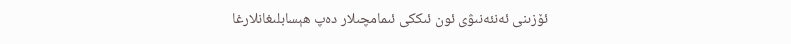ئۆزىنى ئەنئەنىۋى ئون ئىككى ئىمامچىلار دەپ ھېسابلىغانلارغا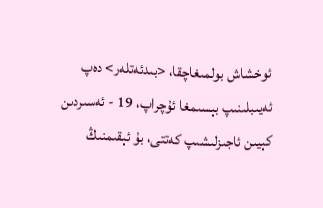ئوخشاش بولمىغاچقا، <بىدئەتلەر> دەپ ئەيىبلىنىپ بېسىمغا ئۇچراپ، 19 - ئەسىردىن كېيىن ئاجىزلىشىپ كەتتى، بۇ ئېقىمنىڭ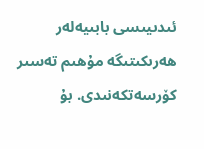ئىدىيىسى بابىيەلەر ھەرىكىتىگە مۇھىم تەسىر كۆرسەتكەنىدى. بۇ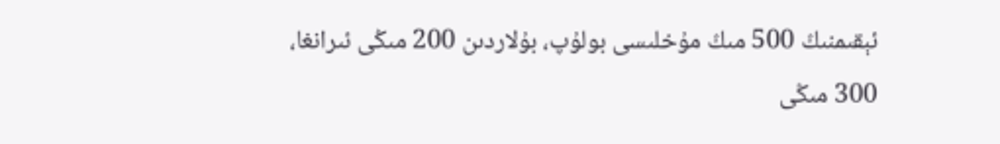ئېقىمنىڭ 500 مىڭ مۇخلىسى بولۇپ، بۇلاردىن 200 مىڭى ئىرانغا، 300 مىڭى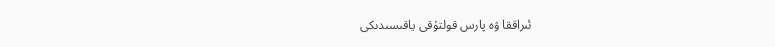ئىراققا ۋە پارس قولتۇقى ياقىسىدىكى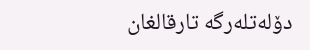دۆلەتلەرگە تارقالغان